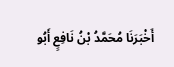أَخْبَرَنَا مُحَمَّدُ بْنُ نَافِعٍ أَبُو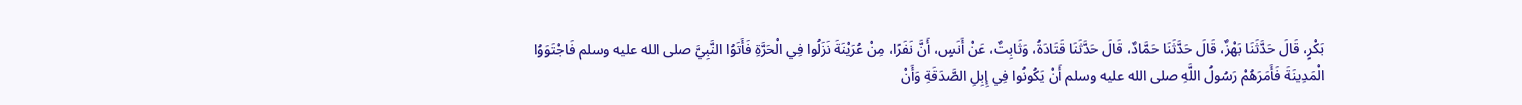بَكْرٍ، قَالَ حَدَّثَنَا بَهْزٌ، قَالَ حَدَّثَنَا حَمَّادٌ، قَالَ حَدَّثَنَا قَتَادَةُ، وَثَابِتٌ، عَنْ أَنَسٍ، أَنَّ نَفَرًا، مِنْ عُرَيْنَةَ نَزَلُوا فِي الْحَرَّةِ فَأَتَوُا النَّبِيَّ صلى الله عليه وسلم فَاجْتَوَوُا الْمَدِينَةَ فَأَمَرَهُمْ رَسُولُ اللَّهِ صلى الله عليه وسلم أَنْ يَكُونُوا فِي إِبِلِ الصَّدَقَةِ وَأَنْ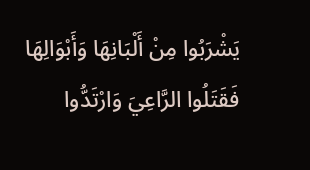يَشْرَبُوا مِنْ أَلْبَانِهَا وَأَبْوَالِهَا فَقَتَلُوا الرَّاعِيَ وَارْتَدُّوا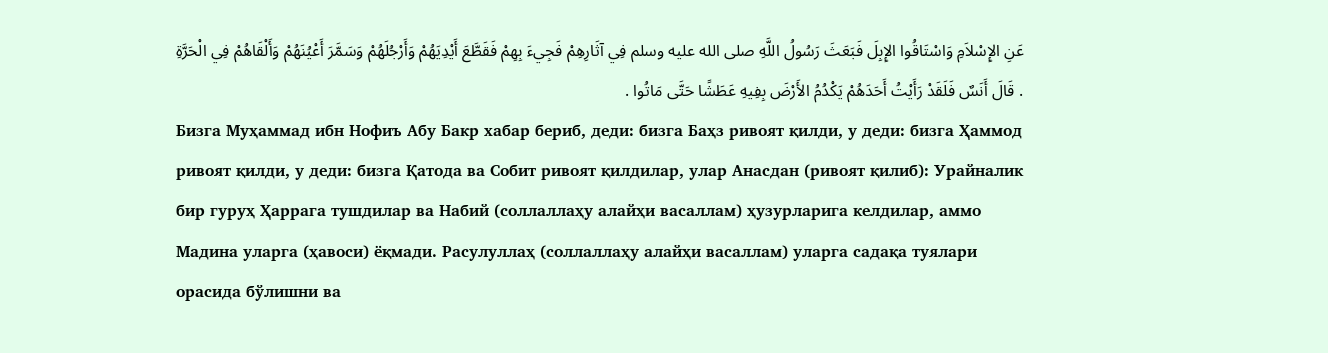عَنِ الإِسْلاَمِ وَاسْتَاقُوا الإِبِلَ فَبَعَثَ رَسُولُ اللَّهِ صلى الله عليه وسلم فِي آثَارِهِمْ فَجِيءَ بِهِمْ فَقَطَّعَ أَيْدِيَهُمْ وَأَرْجُلَهُمْ وَسَمَّرَ أَعْيُنَهُمْ وَأَلْقَاهُمْ فِي الْحَرَّةِ . قَالَ أَنَسٌ فَلَقَدْ رَأَيْتُ أَحَدَهُمْ يَكْدُمُ الأَرْضَ بِفِيهِ عَطَشًا حَتَّى مَاتُوا .
Бизга Муҳаммад ибн Нофиъ Абу Бакр хабар бериб, деди: бизга Баҳз ривоят қилди, у деди: бизга Ҳаммод ривоят қилди, у деди: бизга Қатода ва Собит ривоят қилдилар, улар Анасдан (ривоят қилиб): Урайналик бир гуруҳ Ҳаррага тушдилар ва Набий (соллаллаҳу алайҳи васаллам) ҳузурларига келдилар, аммо Мадина уларга (ҳавоси) ёқмади. Расулуллаҳ (соллаллаҳу алайҳи васаллам) уларга садақа туялари орасида бўлишни ва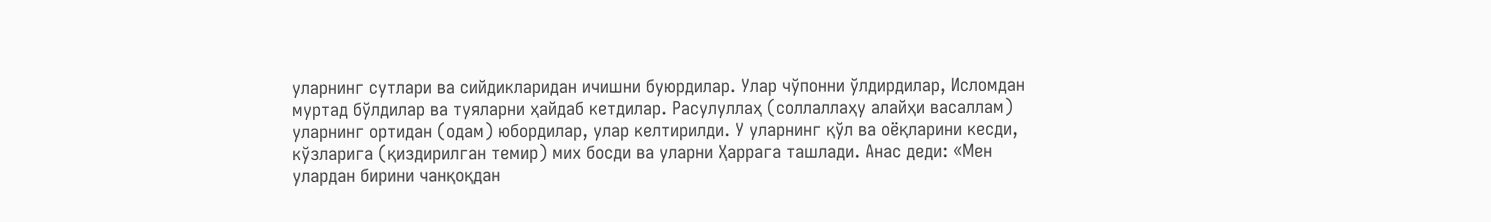уларнинг сутлари ва сийдикларидан ичишни буюрдилар. Улар чўпонни ўлдирдилар, Исломдан муртад бўлдилар ва туяларни ҳайдаб кетдилар. Расулуллаҳ (соллаллаҳу алайҳи васаллам) уларнинг ортидан (одам) юбордилар, улар келтирилди. У уларнинг қўл ва оёқларини кесди, кўзларига (қиздирилган темир) мих босди ва уларни Ҳаррага ташлади. Анас деди: «Мен улардан бирини чанқоқдан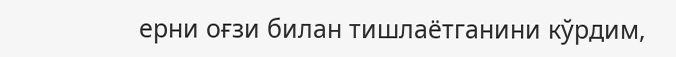ерни оғзи билан тишлаётганини кўрдим,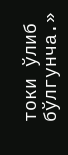токи ўлиб бўлгунча.»